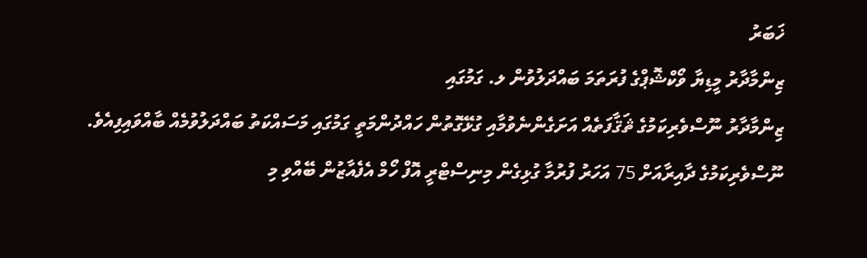ޚަބަރު
ޒިންމާދާރު މީޑިޔާ ވޯކްޝޮޕްގެ ފުރަތަމަ ބައްދަލުވުން ލ. ގަމުގައި
ޒިންމާދާރު ނޫސްވެރިކަމުގެ ޘަޤާފަތެއް އަށަގެންނެވުމާއި ގުޅޭގޮތުން ހައްދުންމަތީ ގަމުގައި މަސައްކަތު ބައްދަލުވުމެއް ބާއްވައިފިއެވެ.
ނޫސްވެރިކަމުގެ ދާއިރާއަށް 75 އަހަރު ފުރުމާ ގުޅިގެން މިނިސްޓްރީ އޮފް ހޯމް އެފެއާޒުން ބޭއްވި މި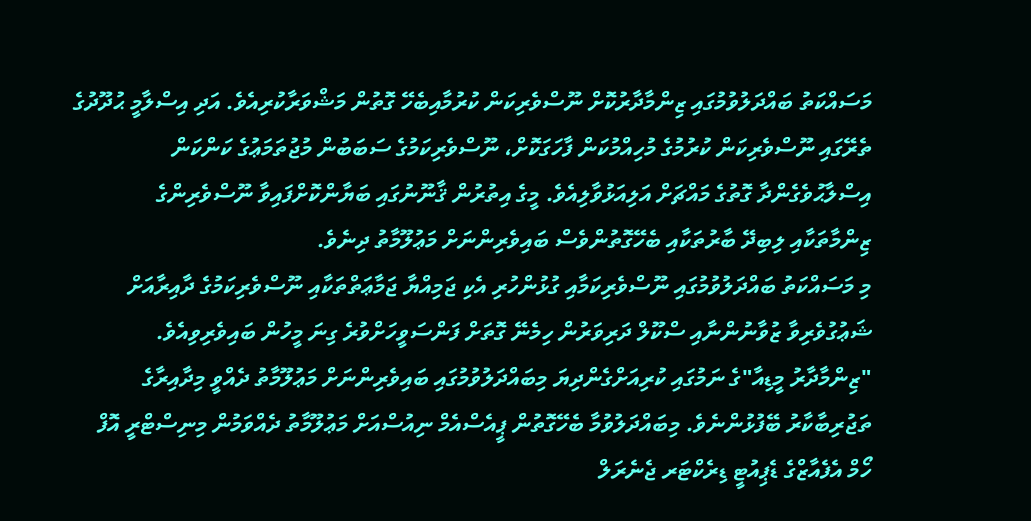މަސައްކަތު ބައްދަލުވުމުގައި ޒިންމާދާރުކޮށް ނޫސްވެރިކަން ކުރުމާއިބެހޭ ގޮތުން މަޝްވަރާކުރިއެވެ. އަދި އިސްލާމީ ޙުދޫދުގެ ތެރޭގައި ނޫސްވެރިކަން ކުރުމުގެ މުހިއްމުކަން ފާހަގަކޮށް، ނޫސްވެރިކަމުގެ ސަބަބުން މުޖުތަމަޢުގެ ކަންކަން އިސްލާޙުވެގެންދާ ގޮތުގެ މައްޗަށް އަލިއަޅުވާލިއެވެ. މީގެ އިތުރުން ޤާނޫނުގައި ބަޔާންކޮށްފައިވާ ނޫސްވެރިންގެ ޒިންމާތަކާއި ލިބިދޭ ބާރުތަކާއި ބެހޭގޮތުންވެސް ބައިވެރިންނަށް މަޢުލޫމާތު ދިނެވެ.
މި މަސައްކަތު ބައްދަލުވުމުގައި ނޫސްވެރިކަމާއި ގުޅުންހުރި އެކި ޖަމިއްޔާ ޖަމާޢަތްތަކާއި ނޫސްވެރިކަމުގެ ދާއިރާއަށް ޝަޢުގުވެރިވާ ޒުވާނުންނާއި ސްކޫލް ދަރިވަރުން ހިމެނޭ ގޮތަށް ފަންސަވީހަށްވުރެ ގިނަ މީހުން ބައިވެރިވިއެވެ. "ޒިންމާދާރު މީޑިއާ"ގެ ނަމުގައި ކުރިއަށްގެންދިޔަ މިބައްދަލުވުމުގައި ބައިވެރިންނަށް މަޢުލޫމާތު ދެއްވީ މިދާއިރާގެ ތަޖުރިބާކާރު ބޭފުޅުންނެވެ. މިބައްދަލުވުމާ ބެހޭގޮތުން ޕީއެސްއެމް ނިއުސްއަށް މަޢުލޫމާތު ދެއްވަމުން މިނިސްޓްރީ އޮފް ހޯމް އެފެއާޒްގެ ޑެޕިއުޓީ ޑިރެކްޓަރ ޖެނެރަލް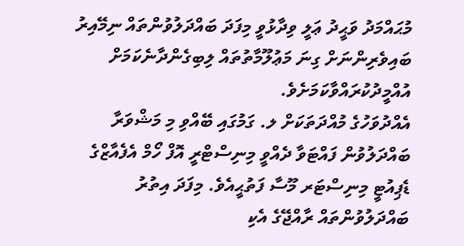މުޙައްމަދު ވަޙީދު ޢަލީ ވިދާޅުވީ މިފަދަ ބައްދަލުވުންތައް ނިމޭއިރު ބައިވެރިންނަށް ގިނަ މަޢުލޫމާތުތައް ލިބިގެންދާނެކަމަށް އުއްމީދުކުރައްވާކަމަށެވެ.
އެއްދުވަހުގެ މުއްދަތަކަށް ލ. ގަމުގައި ބޭއްވި މި މަޝްވަރާ ބައްދަލުވުން ފައްޓަވާ ދެއްވީ މިނިސްޓްރީ އޮފް ހޯމް އެފެއާޒްގެ ޑެޕިއުޓީ މިނިސްޓަރ މޫސާ ފަތުޙީއެވެ. މިފަދަ އިތުރު ބައްދަލުވުންތައް ރާއްޖޭގެ އެކި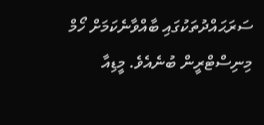ސަރަޙައްދުތަކުގައި ބާއްވާނެކަމަށް ހޯމް މިނިސްޓްރީން ބުނެއެވެ. މީޑިއާ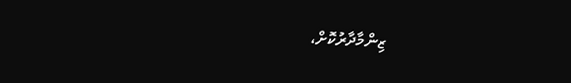ޒިންމާދާރުކޮށް،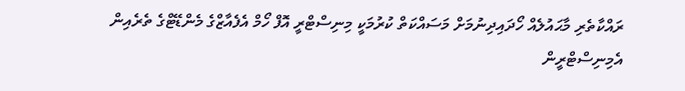ރައްކާތެރި މާޙައުލެއް ހޯދައިދިނުމަށް މަސައްކަތް ކުރުމަކީ މިނިސްޓްރީ އޮފް ހޯމް އެފެއާޒްގެ މެންޑޭޓްގެ ތެރެއިން އެމިނިސްޓްރީން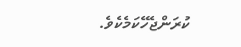ކުރަންޖެހޭކަމެކެވެ.